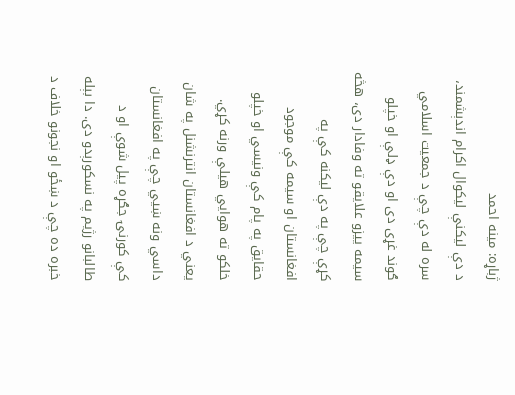ژباړه: مینه احمد
د دې لیکنې لیکوال اکرام اندېشمند، سره له دې چې د جمعیت اسلامي ګوند غړی دی او دې ډلې او خپلو سیمه ییزو علایقو ته وفادار دی، هڅه کړې چې په دې لیکنه کې په افغانستان او سیمه کې موجود حقایق په پام کې ونیسي او خپلو خلکو ته هوايي هیلې ورنه کړي. یعني د افغانستان انترنشنل په شان داسي ونه ښيي چې په افغانستان کې کورنۍ جګړه پیل شوې او د طالبانو رژیم په نسکورېدو دی. دا بېله خبره ده چې د ښځو او نجونو خلاف د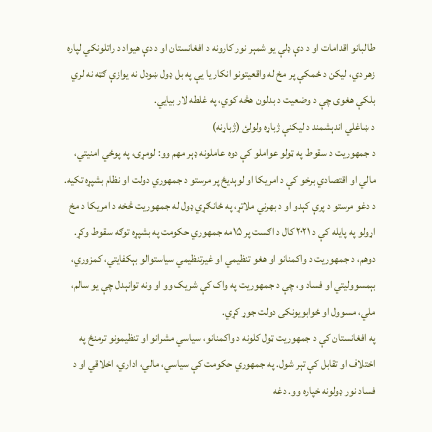طالبانو اقدامات او د دې ډلې یو شمېر نور کارونه د افغانستان او د دې هیواد د راتلونکي لپاره زهر دي، لیکن د ځمکې پر مخ له واقعیتونو انکار یا یې په بل ډول ښودل نه یوازې ګټه نه لري بلکې هغوی چې د وضعیت د بدلون هڅه کوي، په غلطه لار بیايي.
د ښاغلي اندېشمند د لیکنې ژباړه ولولئ (ژباړنه)
د جمهوریت د سقوط په ټولو عواملو کې دوه عاملونه ډېر مهم وو: لومړی، په پوځي امنیتي، مالي او اقتصادي برخو کې د امریکا او لوېدیځ پر مرستو د جمهوري دولت او نظام بشپړه تکیه. د دغو مرستو د پرې کېدو او د بهرني ملاتړ، په ځانګړي ډول له جمهوریت څخه د امریکا د مخ اړولو په پایله کې د ۲۰۲۱ کال د اګست پر ۱۵مه جمهوري حکومت په بشپړه توګه سقوط وکړ.
دوهم، د جمهوریت د واکمنانو او هغو تنظیمي او غیرتنظیمي سیاستوالو بېکفایتي، کمزوري، بېمسوولیتي او فساد و، چې د جمهوریت په واک کې شریک وو او ونه توانېدل چې یو سالم، ملي، مسوول او ځوابویونکی دولت جوړ کړي.
په افغانستان کې د جمهوریت ټول کلونه د واکمنانو، سیاسي مشرانو او تنظیمونو ترمنځ په اختلاف او تقابل کې تېر شول. په جمهوري حکومت کې سیاسي، مالي، اداري، اخلاقي او د فساد نور ډولونه خپاره وو. دغه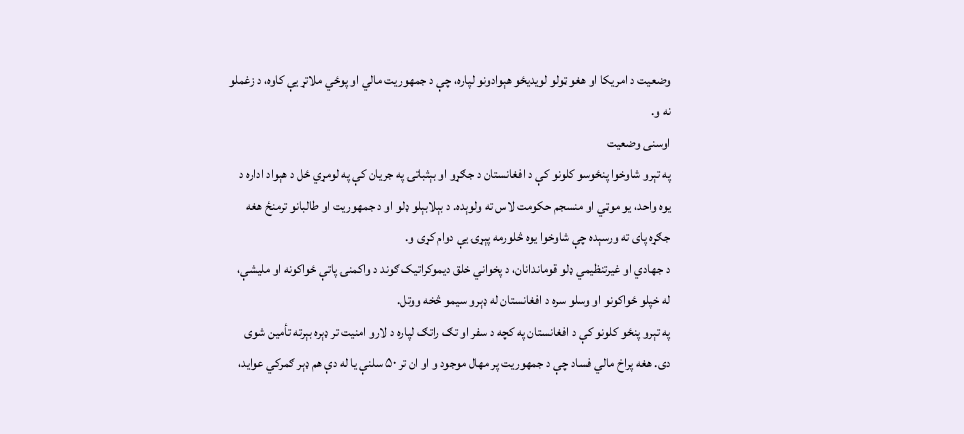وضعیت د امریکا او هغو ټولو لویدیځو هېوادونو لپاره، چې د جمهوریت مالي او پوځي ملاتړ یې کاوه، د زغملو نه و.
اوسنی وضعیت
په تېرو شاوخوا پنځوسو کلونو کې د افغانستان د جګړو او بېثباتۍ په جریان کې په لومړي ځل د هېواد اداره د یوه واحد، یو موټي او منسجم حکومت لاس ته ولوېده. د بېلابېلو ډلو او د جمهوریت او طالبانو ترمنځ هغه جګړه پای ته ورسېده چې شاوخوا یوه څلورمه پېړۍ یې دوام کړی و.
د جهادي او غیرتنظیمي ډلو قوماندانان، د پخواني خلق دیموکراتیک ګوند د واکمنۍ پاتې ځواکونه او ملیشې، له خپلو ځواکونو او وسلو سره د افغانستان له ډېرو سیمو څخه ووتل.
په تېرو پنځو کلونو کې د افغانستان په کچه د سفر او تګ راتګ لپاره د لارو امنیت تر ډېره بېرته تأمین شوی دی. هغه پراخ مالي فساد چې د جمهوریت پر مهال موجود و او ان تر ۵۰ سلنې یا له دې هم ډېر ګمرکي عواید،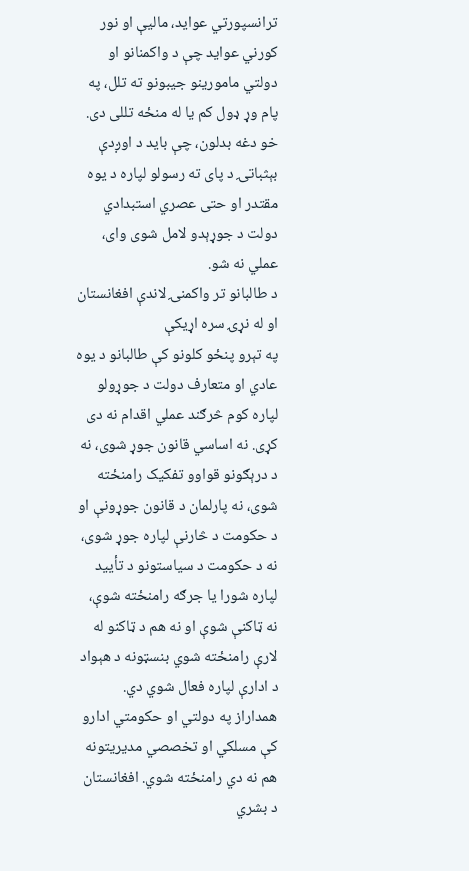ترانسپورتي عواید، مالیې او نور کورني عواید چې د واکمنانو او دولتي مامورینو جیبونو ته تلل، په پام وړ ډول کم یا له منځه تللی دی.
خو دغه بدلون، چې باید د اوږدې بېثباتۍ د پای ته رسولو لپاره د یوه مقتدر او حتی عصري استبدادي دولت د جوړېدو لامل شوی وای، عملي نه شو.
د طالبانو تر واکمنۍ لاندې افغانستان او له نړۍ سره اړیکې
په تېرو پنځو کلونو کې طالبانو د یوه عادي او متعارف دولت د جوړولو لپاره کوم څرګند عملي اقدام نه دی کړی. نه اساسي قانون جوړ شوی، نه د درېګونو قواوو تفکیک رامنځته شوی، نه پارلمان د قانون جوړونې او د حکومت د څارنې لپاره جوړ شوی، نه د حکومت د سیاستونو د تأیید لپاره شورا یا جرګه رامنځته شوې، نه ټاکنې شوې او نه هم د ټاکنو له لارې رامنځته شوي بنسټونه د هېواد د ادارې لپاره فعال شوي دي.
همداراز په دولتي او حکومتي ادارو کې مسلکي او تخصصي مدیریتونه هم نه دي رامنځته شوي. افغانستان د بشري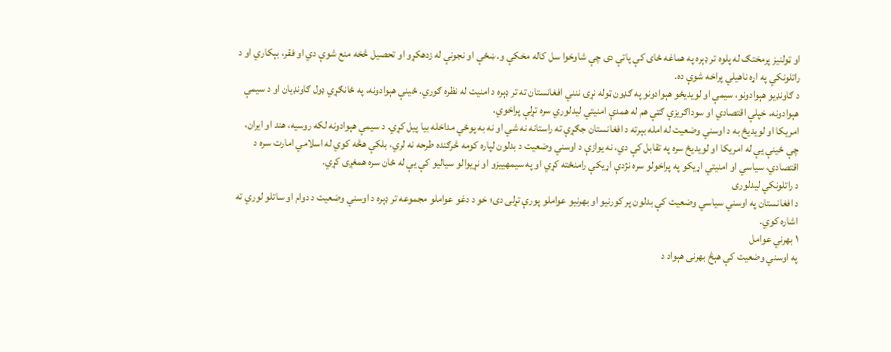او ټولنیز پرمختګ له پلوه تر ډېره په هماغه ځای کې پاتې دی چې شاوخوا سل کاله مخکې و. ښځې او نجونې له زدهکړو او تحصیل څخه منع شوې دي او فقر، بېکاري او د راتلونکي په اړه ناهیلي پراخه شوې ده.
د ګاونډیو هېوادونو، سیمې او لویدیځو هېوادونو په ګډون ټوله نړۍ ننني افغانستان ته تر ډېره د امنیت له نظره ګوري. ځینې هېوادونه، په ځانګړي ډول ګاونډیان او د سیمې هېوادونه، خپلې اقتصادي او سوداګریزې ګټې هم له همدې امنیتي لیدلوري سره تړلې پراخوي.
امریکا او لویدیځ به د اوسني وضعیت له امله بېرته د افغانستان جګړې ته راستانه نه شي او نه به پوځي مداخله بیا پیل کړي. د سیمې هېوادونه لکه روسیه، هند او ایران، چې ځینې یې له امریکا او لویدیځ سره په تقابل کې دي، نه یوازې د اوسني وضعیت د بدلون لپاره کومه څرګنده طرحه نه لري، بلکې هڅه کوي له اسلامي امارت سره د اقتصادي، سیاسي او امنیتي اړیکو په پراخولو سره نژدې اړیکې رامنځته کړي او په سیمهییزو او نړیوالو سیالیو کې یې له ځان سره همغږی کړي.
د راتلونکي لیدلوری
د افغانستان په اوسني سیاسي وضعیت کې بدلون پر کورنیو او بهرنیو عواملو پورې تړلی دی؛ خو د دغو عواملو مجموعه تر ډېره د اوسني وضعیت د دوام او ساتلو لوري ته اشاره کوي.
۱ بهرني عوامل
په اوسني وضعیت کې هېڅ بهرنی هېواد د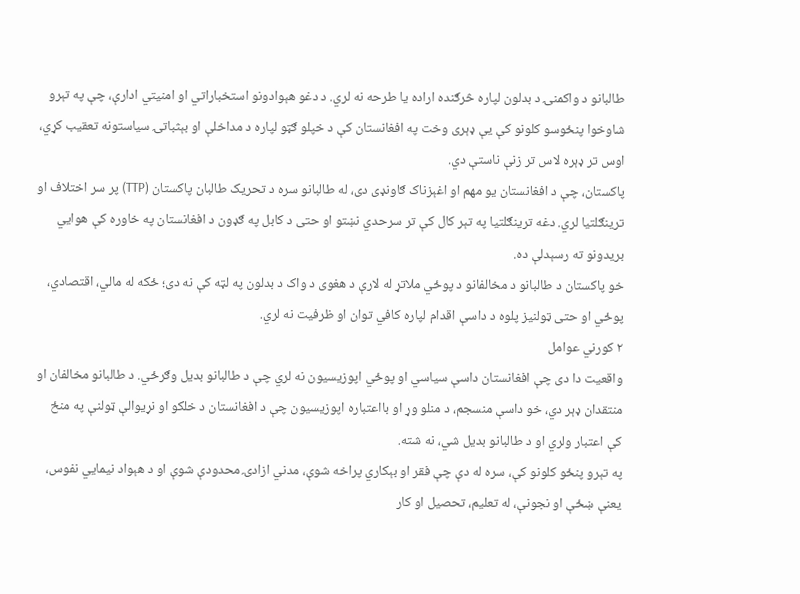طالبانو د واکمنۍ د بدلون لپاره څرګنده اراده یا طرحه نه لري. د دغو هېوادونو استخباراتي او امنیتي ادارې، چې په تېرو شاوخوا پنځوسو کلونو کې یې ډېری وخت په افغانستان کې د خپلو ګټو لپاره د مداخلې او بېثباتۍ سیاستونه تعقیب کړي، اوس تر ډېره لاس تر زنې ناستې دي.
پاکستان، چې د افغانستان یو مهم او اغېزناک ګاونډی دی، له طالبانو سره د تحریک طالبان پاکستان (TTP) پر سر اختلاف او ترینګلتیا لري. دغه ترینګلتیا په تېر کال کې تر سرحدي نښتو او حتی د کابل په ګډون د افغانستان په خاوره کې هوايي بریدونو ته رسېدلې ده.
خو پاکستان د طالبانو د مخالفانو د پوځي ملاتړ له لارې د هغوی د واک د بدلون په لټه کې نه دی؛ ځکه له مالي، اقتصادي، پوځي او حتی ټولنیز پلوه د داسې اقدام لپاره کافي توان او ظرفیت نه لري.
۲ کورني عوامل
واقعیت دا دی چې افغانستان داسې سیاسي او پوځي اپوزیسیون نه لري چې د طالبانو بدیل وګرځي. د طالبانو مخالفان او منتقدان ډېر دي، خو داسې منسجم، د منلو وړ او بااعتباره اپوزیسیون چې د افغانستان د خلکو او نړیوالې ټولنې په منځ کې اعتبار ولري او د طالبانو بدیل شي، نه شته.
په تېرو پنځو کلونو کې، سره له دې چې فقر او بېکاري پراخه شوې، مدني ازادۍ محدودې شوې او د هېواد نیمایي نفوس، یعنې ښځې او نجونې، له تعلیم، تحصیل او کار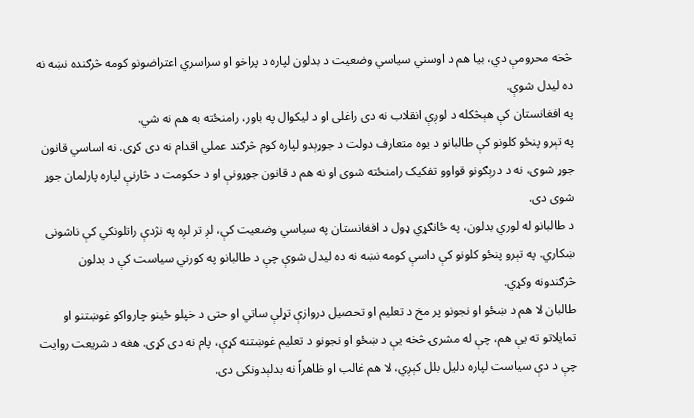څخه محرومې دي، بیا هم د اوسني سیاسي وضعیت د بدلون لپاره د پراخو او سراسري اعتراضونو کومه څرګنده نښه نه ده لیدل شوې.
په افغانستان کې هېڅکله د لوږې انقلاب نه دی راغلی او د لیکوال په باور، رامنځته به هم نه شي.
په تېرو پنځو کلونو کې طالبانو د یوه متعارف دولت د جوړېدو لپاره کوم څرګند عملي اقدام نه دی کړی. نه اساسي قانون جوړ شوی، نه د درېګونو قواوو تفکیک رامنځته شوی او نه هم د قانون جوړونې او د حکومت د څارنې لپاره پارلمان جوړ شوی دی.
د طالبانو له لوري بدلون، په ځانګړي ډول د افغانستان په سیاسي وضعیت کې، لږ تر لږه په نژدې راتلونکي کې ناشونی ښکاري. په تېرو پنځو کلونو کې داسې کومه نښه نه ده لیدل شوې چې د طالبانو په کورني سیاست کې د بدلون څرګندونه وکړي.
طالبان لا هم د ښځو او نجونو پر مخ د تعلیم او تحصیل دروازې تړلې ساتي او حتی د خپلو ځینو چارواکو غوښتنو او تمایلاتو ته یې هم، چې له مشرۍ څخه یې د ښځو او نجونو د تعلیم غوښتنه کړې، پام نه دی کړی. هغه د شریعت روایت چې د دې سیاست لپاره دلیل بلل کېږي، لا هم غالب او ظاهراً نه بدلېدونکی دی.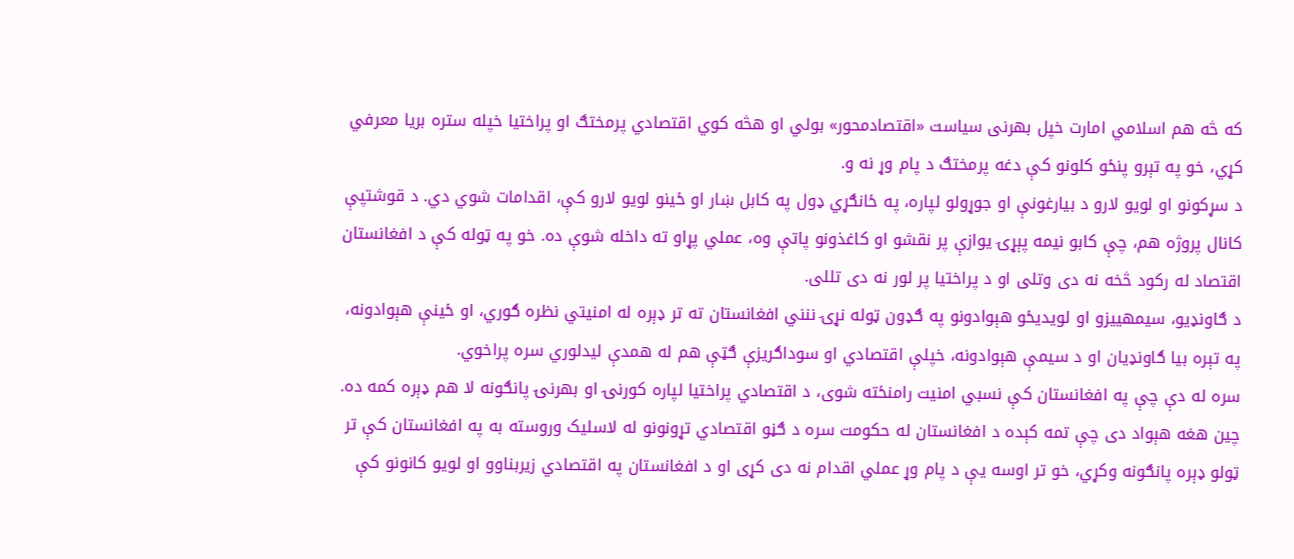که څه هم اسلامي امارت خپل بهرنی سیاست «اقتصادمحور» بولي او هڅه کوي اقتصادي پرمختګ او پراختیا خپله ستره بریا معرفي کړي، خو په تېرو پنځو کلونو کې دغه پرمختګ د پام وړ نه و.
د سړکونو او لویو لارو د بیارغونې او جوړولو لپاره، په ځانګړي ډول په کابل ښار او ځینو لویو لارو کې، اقدامات شوي دي. د قوشتپې کانال پروژه هم، چې کابو نیمه پېړۍ یوازې پر نقشو او کاغذونو پاتې وه، عملي پړاو ته داخله شوې ده. خو په ټوله کې د افغانستان اقتصاد له رکود څخه نه دی وتلی او د پراختیا پر لور نه دی تللی.
د ګاونډیو، سیمهییزو او لویدیځو هېوادونو په ګډون ټوله نړۍ ننني افغانستان ته تر ډېره له امنیتي نظره ګوري، او ځینې هېوادونه، په تېره بیا ګاونډیان او د سیمې هېوادونه، خپلې اقتصادي او سوداګریزې ګټې هم له همدې لیدلوري سره پراخوي.
سره له دې چې په افغانستان کې نسبي امنیت رامنځته شوی، د اقتصادي پراختیا لپاره کورنۍ او بهرنۍ پانګونه لا هم ډېره کمه ده.
چین هغه هېواد دی چې تمه کېده د افغانستان له حکومت سره د ګڼو اقتصادي تړونونو له لاسلیک وروسته به په افغانستان کې تر ټولو ډېره پانګونه وکړي، خو تر اوسه یې د پام وړ عملي اقدام نه دی کړی او د افغانستان په اقتصادي زیربناوو او لویو کانونو کې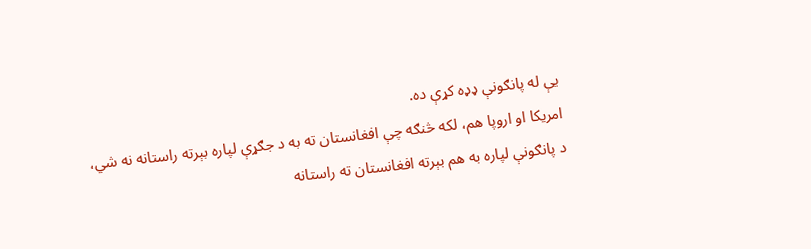یې له پانګونې ډډه کړې ده.
امریکا او اروپا هم، لکه څنګه چې افغانستان ته به د جګړې لپاره بېرته راستانه نه شي، د پانګونې لپاره به هم بېرته افغانستان ته راستانه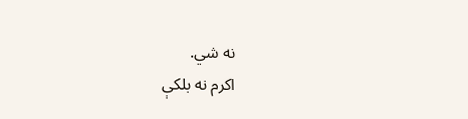نه شي.
اکرم نه بلکې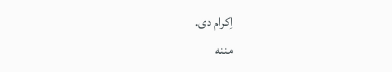اِکرام دی.
مننه